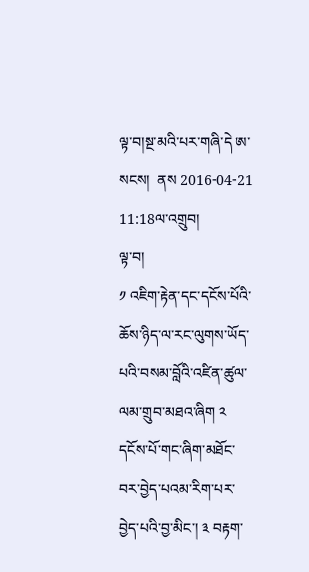ལྟ་བ།སྔ་མའི་པར་གཞི་དེ ཨ་སངས།  ནས 2016-04-21 11:18ལ་འགྲུབ།
ལྟ་བ།
༡ འཇིག་རྟེན་དང་དངོས་པོའི་ཆོས་ཉིད་ལ་རང་ལུགས་ཡོད་པའི་བསམ་བློའི་འཛིན་ཚུལ་ལམ་གྲུབ་མཐའ་ཞིག ༢ དངོས་པོ་གང་ཞིག་མཐོང་བར་བྱེད་པའམ་རིག་པར་བྱེད་པའི་བྱ་མིང་། ༣ བརྟག་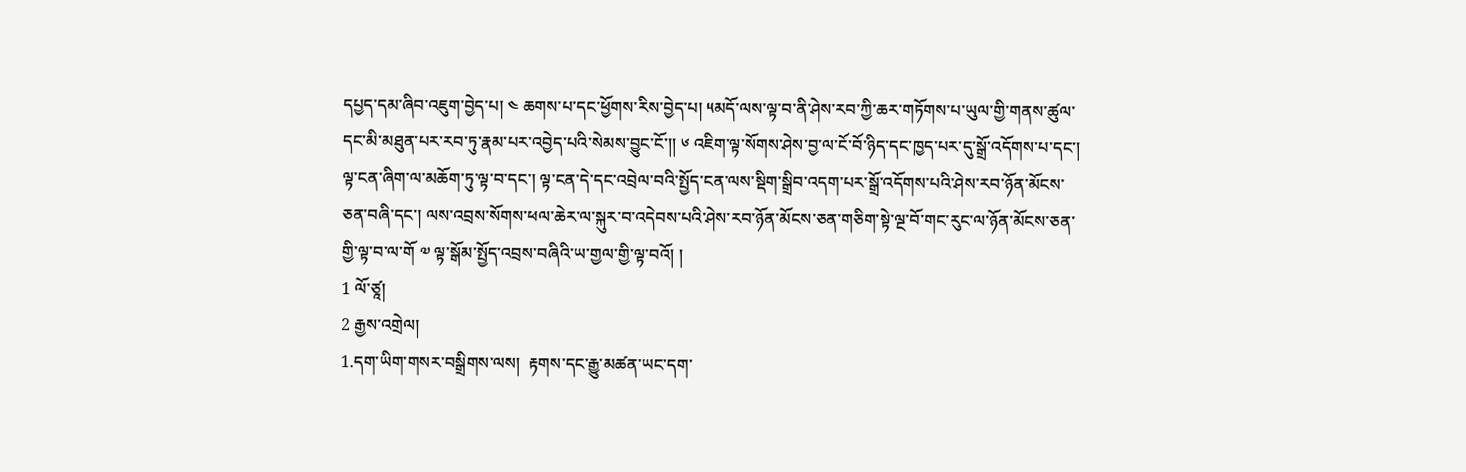དཔྱད་དམ་ཞིབ་འཇུག་བྱེད་པ། ༤ ཆགས་པ་དང་ཕྱོགས་རིས་བྱེད་པ། ༥མདོ་ལས་ལྟ་བ་ནི་ཤེས་རབ་ཀྱི་ཆར་གཏོགས་པ་ཡུལ་གྱི་གནས་ཚུལ་དང་མི་མཐུན་པར་རབ་ཏུ་རྣམ་པར་འབྱེད་པའི་སེམས་བྱུང་ངོ་།། ༦ འཇིག་ལྟ་སོགས་ཤེས་བྱ་ལ་ངོ་བོ་ཉིད་དང་ཁྱད་པར་དུ་སྒྲོ་འདོགས་པ་དང་། ལྟ་ངན་ཞིག་ལ་མཆོག་ཏུ་ལྟ་བ་དང་། ལྟ་ངན་དེ་དང་འབྲེལ་བའི་སྤྱོད་ངན་ལས་སྡིག་སྒྲིབ་འདག་པར་སྒྲོ་འདོགས་པའི་ཤེས་རབ་ཉོན་མོངས་ཅན་བཞི་དང་། ལས་འབྲས་སོགས་ཕལ་ཆེར་ལ་སྐུར་བ་འདེབས་པའི་ཤེས་རབ་ཉོན་མོངས་ཅན་གཅིག་སྟེ་ལྔ་བོ་གང་རུང་ལ་ཉོན་མོངས་ཅན་གྱི་ལྟ་བ་ལ་གོ ༧ ལྟ་སྒོམ་སྤྱོད་འབྲས་བཞིའི་ཡ་གྱལ་གྱི་ལྟ་བའོ། །
1 ལོ་ཙཱ།
2 རྒྱས་འགྲེལ།
1.དག་ཡིག་གསར་བསྒྲིགས་ལས།  རྟགས་དང་རྒྱུ་མཚན་ཡང་དག་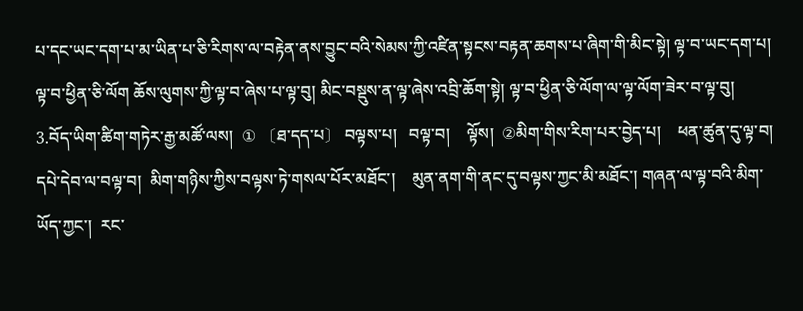པ་དང་ཡང་དག་པ་མ་ཡིན་པ་ཅི་རིགས་ལ་བརྟེན་ནས་བྱུང་བའི་སེམས་ཀྱི་འཛིན་སྟངས་བརྟན་ཆགས་པ་ཞིག་གི་མིང་སྟེ། ལྟ་བ་ཡང་དག་པ། ལྟ་བ་ཕྱིན་ཅི་ལོག ཆོས་ལུགས་ཀྱི་ལྟ་བ་ཞེས་པ་ལྟ་བུ། མིང་བསྡུས་ན་ལྟ་ཞེས་འབྲི་ཆོག་སྟེ། ལྟ་བ་ཕྱིན་ཅི་ལོག་ལ་ལྟ་ལོག་ཟེར་བ་ལྟ་བུ།
3.བོད་ཡིག་ཚིག་གཏེར་རྒྱ་མཚོ་ལས།  ① 〔ཐ་དད་པ〕 བལྟས་པ།   བལྟ་བ།    ལྟོས།  ②མིག་གིས་རིག་པར་བྱེད་པ།    ཕན་ཚུན་དུ་ལྟ་བ།    དཔེ་དེབ་ལ་བལྟ་བ།  མིག་གཉིས་ཀྱིས་བལྟས་ཏེ་གསལ་པོར་མཐོང་།    མུན་ནག་གི་ནང་དུ་བལྟས་ཀྱང་མི་མཐོང་། གཞན་ལ་ལྟ་བའི་མིག་ཡོད་ཀྱང་།  རང་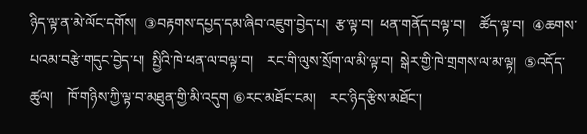ཉིད་ལྟ་ན་མེ་ལོང་དགོས།  ③བརྟགས་དཔྱད་དམ་ཞིབ་འཇུག་བྱེད་པ།  རྩ་ལྟ་བ།  ཕན་གནོད་བལྟ་བ།    ཚོད་ལྟ་བ།  ④ཆགས་པའམ་བརྩེ་གདུང་བྱེད་པ།  སྤྱིའི་ཁེ་ཕན་ལ་བལྟ་བ།    རང་གི་ལུས་སྲོག་ལ་མི་ལྟ་བ།  སྒེར་གྱི་ཁེ་གྲགས་ལ་མ་ལྟ།  ⑤འདོད་ཚུལ།    ཁོ་གཉིས་ཀྱི་ལྟ་བ་མཐུན་གྱི་མི་འདུག ⑥རང་མཐོང་ངམ།    རང་ཉིད་རྩིས་མཐོང་།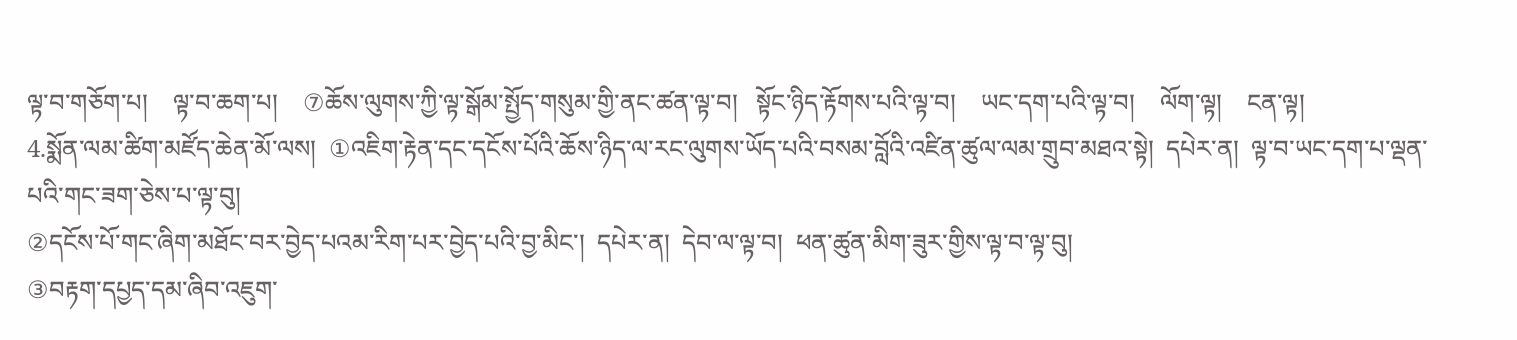ལྟ་བ་གཅོག་པ།    ལྟ་བ་ཆག་པ།    ⑦ཆོས་ལུགས་ཀྱི་ལྟ་སྒོམ་སྤྱོད་གསུམ་གྱི་ནང་ཚན་ལྟ་བ།   སྟོང་ཉིད་རྟོགས་པའི་ལྟ་བ།    ཡང་དག་པའི་ལྟ་བ།    ལོག་ལྟ།    ངན་ལྟ།
4.སྨོན་ལམ་ཚིག་མཛོད་ཆེན་མོ་ལས།  ①འཇིག་རྟེན་དང་དངོས་པོའི་ཆོས་ཉིད་ལ་རང་ལུགས་ཡོད་པའི་བསམ་བློའི་འཛིན་ཚུལ་ལམ་གྲུབ་མཐའ་སྟེ།  དཔེར་ན།  ལྟ་བ་ཡང་དག་པ་ལྡན་པའི་གང་ཟག་ཅེས་པ་ལྟ་བུ།
②དངོས་པོ་གང་ཞིག་མཐོང་བར་བྱེད་པའམ་རིག་པར་བྱེད་པའི་བྱ་མིང་།  དཔེར་ན།  དེབ་ལ་ལྟ་བ།  ཕན་ཚུན་མིག་ཟུར་གྱིས་ལྟ་བ་ལྟ་བུ།
③བརྟག་དཔྱད་དམ་ཞིབ་འཇུག་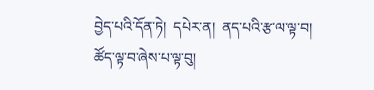བྱེད་པའི་དོན་ཏེ།  དཔེར་ན།  ནད་པའི་རྩ་ལ་ལྟ་བ།  ཚོད་ལྟ་བ་ཞེས་པ་ལྟ་བུ།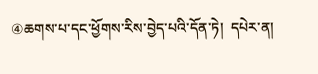④ཆགས་པ་དང་ཕྱོགས་རིས་བྱེད་པའི་དོན་ཏེ།  དཔེར་ན།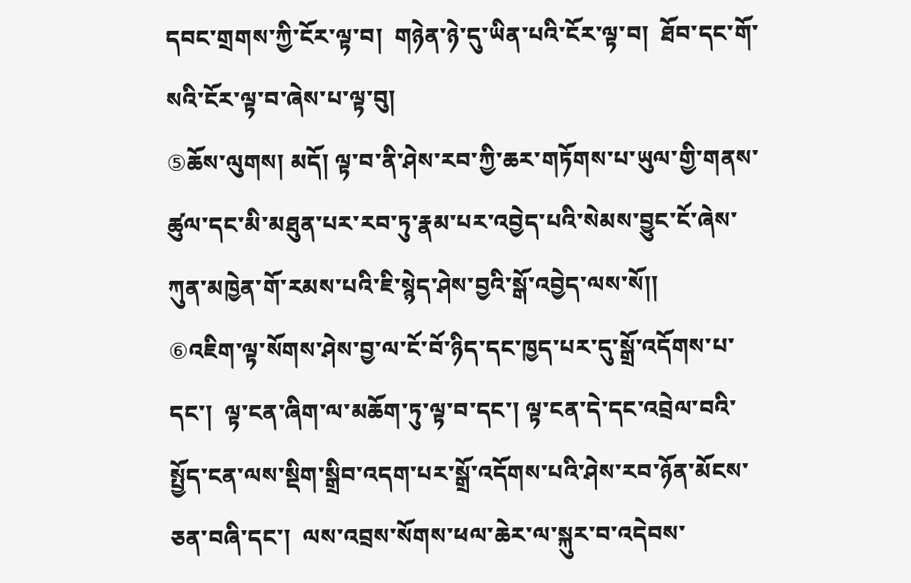དབང་གྲགས་ཀྱི་ངོར་ལྟ་བ།  གཉེན་ཉེ་དུ་ཡིན་པའི་ངོར་ལྟ་བ།  ཐོབ་དང་གོ་སའི་ངོར་ལྟ་བ་ཞེས་པ་ལྟ་བུ།
⑤ཆོས་ལུགས། མདོ། ལྟ་བ་ནི་ཤེས་རབ་ཀྱི་ཆར་གཏོགས་པ་ཡུལ་གྱི་གནས་ཚུལ་དང་མི་མཐུན་པར་རབ་ཏུ་རྣམ་པར་འབྱེད་པའི་སེམས་བྱུང་ངོ་ཞེས་ཀུན་མཁྱེན་གོ་རམས་པའི་ཇི་སྙེད་ཤེས་བྱའི་སྒོ་འབྱེད་ལས་སོ།།
⑥འཇིག་ལྟ་སོགས་ཤེས་བྱ་ལ་ངོ་བོ་ཉིད་དང་ཁྱད་པར་དུ་སྒྲོ་འདོགས་པ་དང་།  ལྟ་ངན་ཞིག་ལ་མཆོག་ཏུ་ལྟ་བ་དང་། ལྟ་ངན་དེ་དང་འབྲེལ་བའི་སྤྱོད་ངན་ལས་སྡིག་སྒྲིབ་འདག་པར་སྒྲོ་འདོགས་པའི་ཤེས་རབ་ཉོན་མོངས་ཅན་བཞི་དང་།  ལས་འབྲས་སོགས་ཕལ་ཆེར་ལ་སྐུར་བ་འདེབས་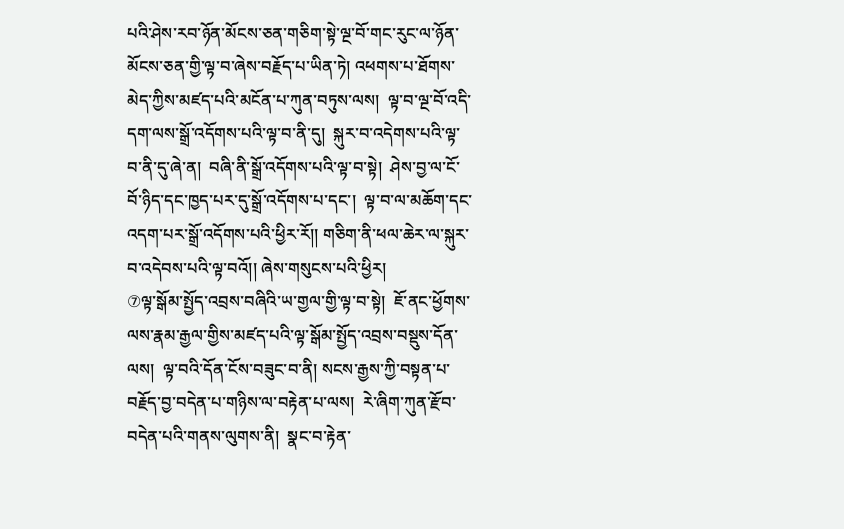པའི་ཤེས་རབ་ཉོན་མོངས་ཅན་གཅིག་སྟེ་ལྔ་བོ་གང་རུང་ལ་ཉོན་མོངས་ཅན་གྱི་ལྟ་བ་ཞེས་བརྗོད་པ་ཡིན་ཏེ། འཕགས་པ་ཐོགས་མེད་ཀྱིས་མཛད་པའི་མངོན་པ་ཀུན་བཏུས་ལས།  ལྟ་བ་ལྔ་བོ་འདི་དག་ལས་སྒྲོ་འདོགས་པའི་ལྟ་བ་ནི་དུ།  སྐུར་བ་འདེགས་པའི་ལྟ་བ་ནི་དུ་ཞེ་ན།  བཞི་ནི་སྒྲོ་འདོགས་པའི་ལྟ་བ་སྟེ།  ཤེས་བྱ་ལ་ངོ་བོ་ཉིད་དང་ཁྱད་པར་དུ་སྒྲོ་འདོགས་པ་དང་།  ལྟ་བ་ལ་མཆོག་དང་འདག་པར་སྒྲོ་འདོགས་པའི་ཕྱིར་རོ།། གཅིག་ནི་ཕལ་ཆེར་ལ་སྐུར་བ་འདེབས་པའི་ལྟ་བའོ།། ཞེས་གསུངས་པའི་ཕྱིར།
⑦ལྟ་སྒོམ་སྤྱོད་འབྲས་བཞིའི་ཡ་གྱལ་གྱི་ལྟ་བ་སྟེ།  ཇོ་ནང་ཕྱོགས་ལས་རྣམ་རྒྱལ་གྱིས་མཛད་པའི་ལྟ་སྒོམ་སྤྱོད་འབྲས་བསྡུས་དོན་ལས།  ལྟ་བའི་དོན་ངོས་བཟུང་བ་ནི། སངས་རྒྱས་ཀྱི་བསྟན་པ་བརྗོད་བྱ་བདེན་པ་གཉིས་ལ་བརྟེན་པ་ལས།  རེ་ཞིག་ཀུན་རྫོབ་བདེན་པའི་གནས་ལུགས་ནི།  སྣང་བ་རྟེན་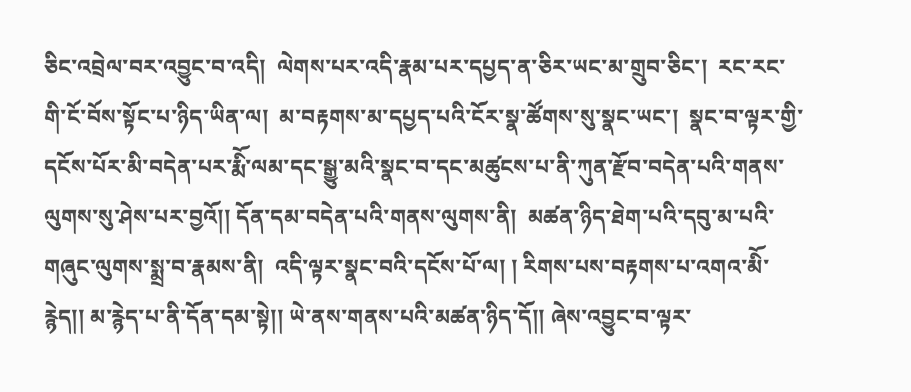ཅིང་འབྲེལ་བར་འབྱུང་བ་འདི།  ལེགས་པར་འདི་རྣམ་པར་དཔྱད་ན་ཅིར་ཡང་མ་གྲུབ་ཅིང་།  རང་རང་གི་ངོ་བོས་སྟོང་པ་ཉིད་ཡིན་ལ།  མ་བརྟགས་མ་དཔྱད་པའི་ངོར་སྣ་ཚོགས་སུ་སྣང་ཡང་།  སྣང་བ་ལྟར་གྱི་དངོས་པོར་མི་བདེན་པར་རྨིོ་ལམ་དང་སྒྱུ་མའི་སྣང་བ་དང་མཚུངས་པ་ནི་ཀུན་རྫོབ་བདེན་པའི་གནས་ལུགས་སུ་ཤེས་པར་བྱའོ།། དོན་དམ་བདེན་པའི་གནས་ལུགས་ནི།  མཚན་ཉིད་ཐེག་པའི་དབུ་མ་པའི་གཞུང་ལུགས་སྨྲ་བ་རྣམས་ནི།  འདི་ལྟར་སྣང་བའི་དངོས་པོ་ལ། ། རིགས་པས་བརྟགས་པ་འགའ་མིོ་རྙེད།། མ་རྙེད་པ་ནི་དོན་དམ་སྟེ།། ཡེ་ནས་གནས་པའི་མཚན་ཉིད་དོ།། ཞེས་འབྱུང་བ་ལྟར་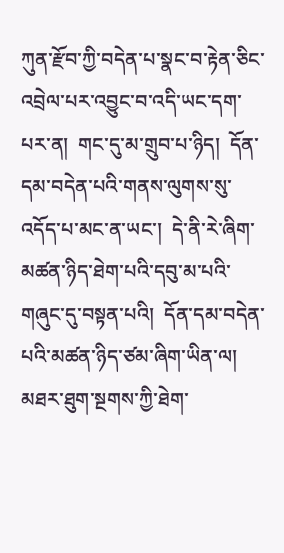ཀུན་རྫོབ་ཀྱི་བདེན་པ་སྣང་བ་རྟེན་ཅིང་འབྲེལ་པར་འབྱུང་བ་འདི་ཡང་དག་པར་ན།  གང་དུ་མ་གྲུབ་པ་ཉིད།  དོན་དམ་བདེན་པའི་གནས་ལུགས་སུ་འདོད་པ་མང་ན་ཡང་།  དེ་ནི་རེ་ཞིག་མཚན་ཉིད་ཐེག་པའི་དབུ་མ་པའི་གཞུང་དུ་བསྟན་པའི།  དོན་དམ་བདེན་པའི་མཚན་ཉིད་ཙམ་ཞིག་ཡིན་ལ།  མཐར་ཐུག་སྔགས་ཀྱི་ཐེག་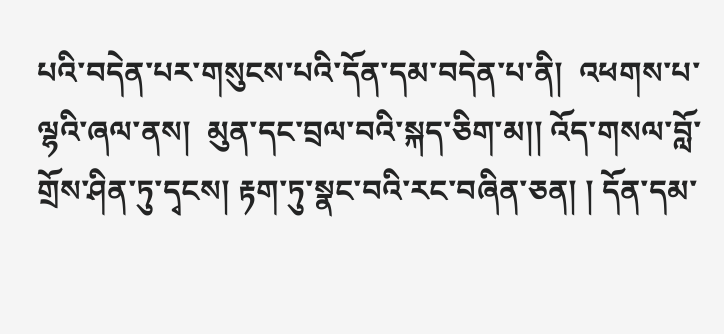པའི་བདེན་པར་གསུངས་པའི་དོན་དམ་བདེན་པ་ནི།  འཕགས་པ་ལྷའི་ཞལ་ནས།  མུན་དང་བྲལ་བའི་སྐད་ཅིག་མ།། འོད་གསལ་བློ་གྲོས་ཤིན་ཏུ་དྭངས། རྟག་ཏུ་སྣང་བའི་རང་བཞིན་ཅན། ། དོན་དམ་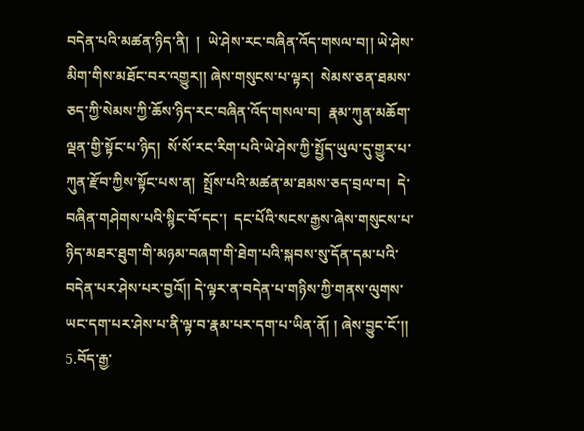བདེན་པའི་མཚན་ཉིད་ནི།  །  ཡེ་ཤེས་རང་བཞིན་འོད་གསལ་བ།། ཡེ་ཤེས་མིག་གིས་མཐོང་བར་འགྱུར།། ཞེས་གསུངས་པ་ལྟར།  སེམས་ཅན་ཐམས་ཅད་ཀྱི་སེམས་ཀྱི་ཆོས་ཉིད་རང་བཞིན་འོད་གསལ་བ།  རྣམ་ཀུན་མཆོག་ལྡན་གྱི་སྟོང་པ་ཉིད།  སོ་སོ་རང་རིག་པའི་ཡེ་ཤེས་ཀྱི་སྤྱོད་ཡུལ་དུ་གྱུར་པ་ཀུན་རྫོབ་ཀྱིས་སྟོང་པས་ན།  སྤྲོས་པའི་མཚན་མ་ཐམས་ཅད་བྲལ་བ།  དེ་བཞིན་གཤེགས་པའི་སྙིང་བོ་དང་།  དང་པོའི་སངས་རྒྱས་ཞེས་གསུངས་པ་ཉིད་མཐར་ཐུག་གི་མཉམ་བཞག་གི་ཐེག་པའི་སྐབས་སུ་དོན་དམ་པའི་བདེན་པར་ཤེས་པར་བྱའོ།། དེ་ལྟར་ན་བདེན་པ་གཉིས་ཀྱི་གནས་ལུགས་ཡང་དག་པར་ཤེས་པ་ནི་ལྟ་བ་རྣམ་པར་དག་པ་ཡིན་ནོ། ། ཞེས་བྱུང་ངོ་།།
5.བོད་རྒྱ་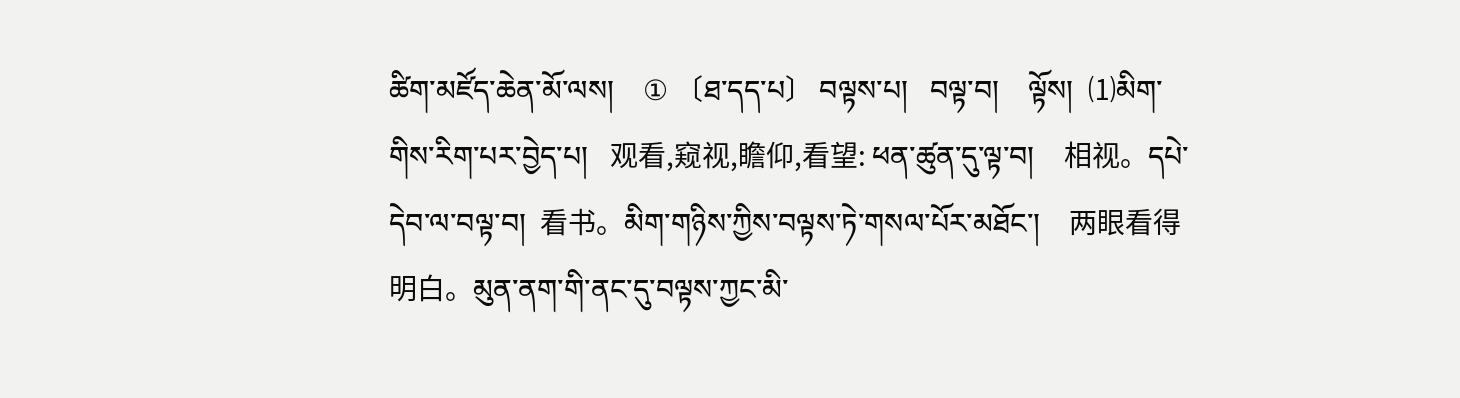ཚིག་མཛོད་ཆེན་མོ་ལས།    ① 〔ཐ་དད་པ〕 བལྟས་པ།   བལྟ་བ།    ལྟོས།  ⑴མིག་གིས་རིག་པར་བྱེད་པ།   观看,窥视,瞻仰,看望: ཕན་ཚུན་དུ་ལྟ་བ།    相视。དཔེ་དེབ་ལ་བལྟ་བ།  看书。མིག་གཉིས་ཀྱིས་བལྟས་ཏེ་གསལ་པོར་མཐོང་།    两眼看得明白。མུན་ནག་གི་ནང་དུ་བལྟས་ཀྱང་མི་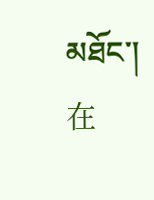མཐོང་། 在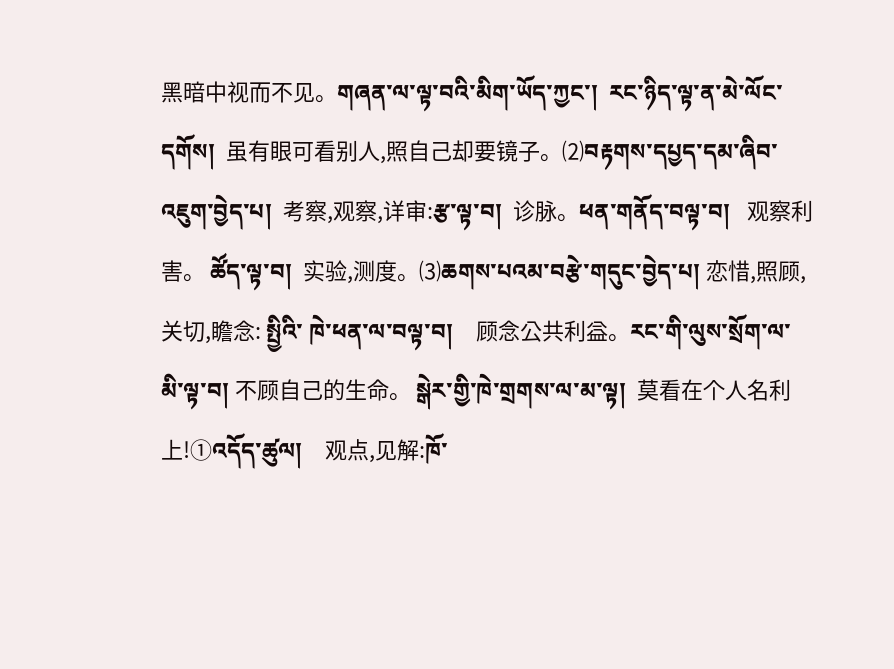黑暗中视而不见。གཞན་ལ་ལྟ་བའི་མིག་ཡོད་ཀྱང་།  རང་ཉིད་ལྟ་ན་མེ་ལོང་དགོས།  虽有眼可看别人,照自己却要镜子。⑵བརྟགས་དཔྱད་དམ་ཞིབ་འཇུག་བྱེད་པ།  考察,观察,详审:རྩ་ལྟ་བ།  诊脉。ཕན་གནོད་བལྟ་བ།   观察利害。 ཚོད་ལྟ་བ།  实验,测度。⑶ཆགས་པའམ་བརྩེ་གདུང་བྱེད་པ། 恋惜,照顾,关切,瞻念: སྤྱིའི་ ཁེ་ཕན་ལ་བལྟ་བ།    顾念公共利益。རང་གི་ལུས་སྲོག་ལ་མི་ལྟ་བ། 不顾自己的生命。 སྒེར་གྱི་ཁེ་གྲགས་ལ་མ་ལྟ།  莫看在个人名利上!①འདོད་ཚུལ།    观点,见解:ཁོ་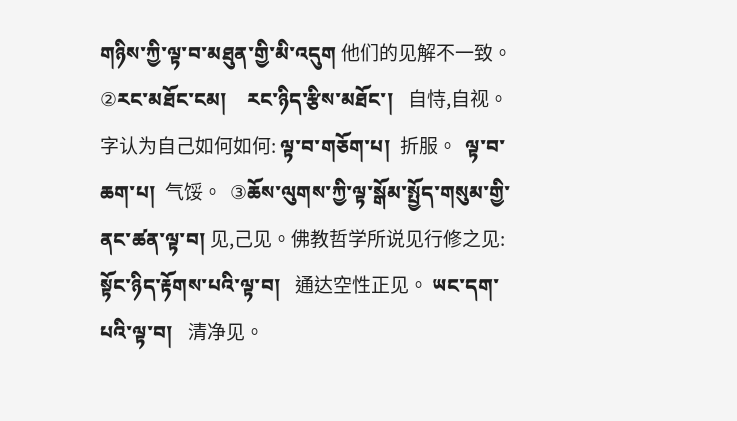གཉིས་ཀྱི་ལྟ་བ་མཐུན་གྱི་མི་འདུག 他们的见解不一致。②རང་མཐོང་ངམ།    རང་ཉིད་རྩིས་མཐོང་།   自恃,自视。字认为自己如何如何: ལྟ་བ་གཅོག་པ།  折服。  ལྟ་བ་ཆག་པ།  气馁。  ③ཆོས་ལུགས་ཀྱི་ལྟ་སྒོམ་སྤྱོད་གསུམ་གྱི་ནང་ཚན་ལྟ་བ། 见,己见。佛教哲学所说见行修之见:  སྟོང་ཉིད་རྟོགས་པའི་ལྟ་བ།   通达空性正见。 ཡང་དག་པའི་ལྟ་བ།   清净见。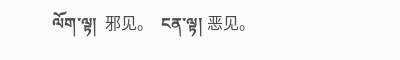ལོག་ལྟ།  邪见。  ངན་ལྟ། 恶见。